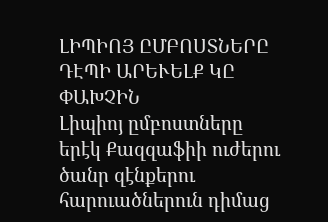ԼԻՊԻՈՅ ԸՄԲՈՍՏՆԵՐԸ ԴԷՊԻ ԱՐԵՒԵԼՔ ԿԸ ՓԱԽՉԻՆ
Լիպիոյ ըմբոստները երէկ Քազզաֆիի ուժերու ծանր զէնքերու հարուածներուն դիմաց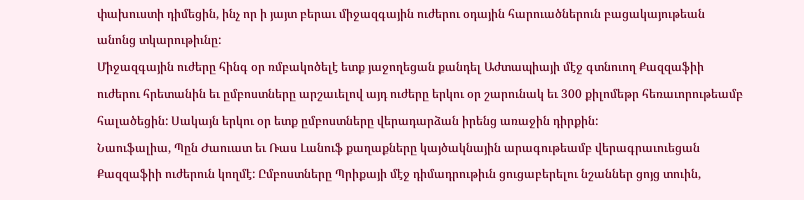փախուստի դիմեցին, ինչ որ ի յայտ բերաւ միջազգային ուժերու օդային հարուածներուն բացակայութեան անոնց տկարութիւնը:
Միջազգային ուժերը հինգ օր ռմբակոծելէ ետք յաջողեցան քանդել Աժտապիայի մէջ գտնուող Քազզաֆիի ուժերու հրետանին եւ ըմբոստները արշաւելով այդ ուժերը երկու օր շարունակ եւ 300 քիլոմեթր հեռաւորութեամբ հալածեցին: Սակայն երկու օր ետք ըմբոստները վերադարձան իրենց առաջին դիրքին:
Նաուֆալիա, Պըն Ժաուատ եւ Ռաս Լանուֆ քաղաքները կայծակնային արագութեամբ վերագրաւուեցան Քազզաֆիի ուժերուն կողմէ: Ըմբոստները Պրիքայի մէջ դիմադրութիւն ցուցաբերելու նշաններ ցոյց տուին,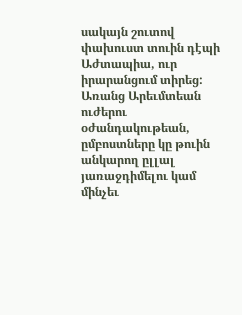սակայն շուտով փախուստ տուին դէպի Աժտապիա, ուր իրարանցում տիրեց: Առանց Արեւմտեան ուժերու օժանդակութեան, ըմբոստները կը թուին անկարող ըլլալ յառաջդիմելու կամ մինչեւ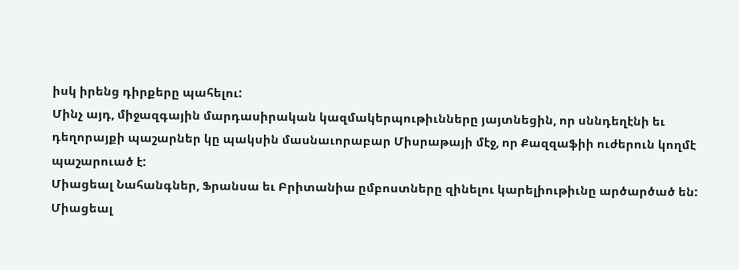իսկ իրենց դիրքերը պահելու:
Մինչ այդ, միջազգային մարդասիրական կազմակերպութիւնները յայտնեցին, որ սննդեղէնի եւ դեղորայքի պաշարներ կը պակսին մասնաւորաբար Միսրաթայի մէջ, որ Քազզաֆիի ուժերուն կողմէ պաշարուած է:
Միացեալ Նահանգներ, Ֆրանսա եւ Բրիտանիա ըմբոստները զինելու կարելիութիւնը արծարծած են: Միացեալ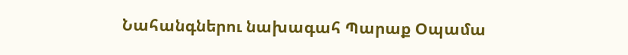Նահանգներու նախագահ Պարաք Օպամա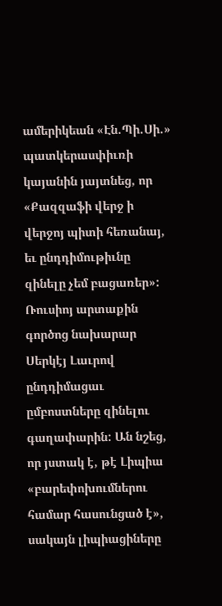ամերիկեան «Էն.Պի.Սի.» պատկերասփիւռի կայանին յայտնեց, որ «Քազզաֆի վերջ ի վերջոյ պիտի հեռանայ, եւ ընդդիմութիւնը զինելը չեմ բացառեր»: Ռուսիոյ արտաքին գործոց նախարար Սերկէյ Լաւրով ընդդիմացաւ ըմբոստները զինելու գաղափարին: Ան նշեց, որ յստակ է, թէ Լիպիա «բարեփոխումներու համար հասունցած է», սակայն լիպիացիները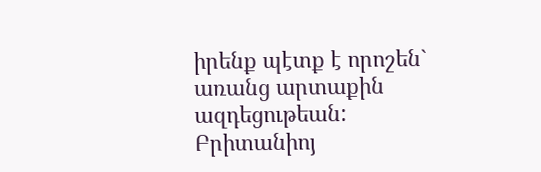իրենք պէտք է որոշեն` առանց արտաքին ազդեցութեան: Բրիտանիոյ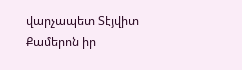վարչապետ Տէյվիտ Քամերոն իր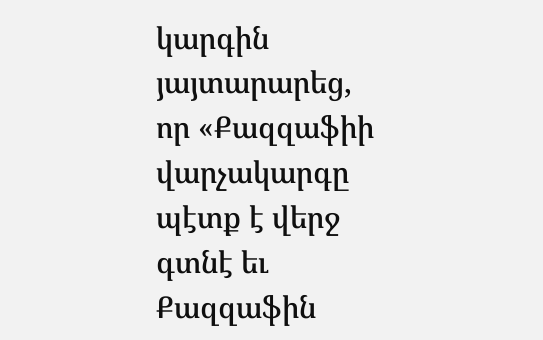կարգին յայտարարեց, որ «Քազզաֆիի վարչակարգը պէտք է վերջ գտնէ եւ Քազզաֆին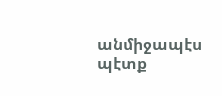անմիջապէս պէտք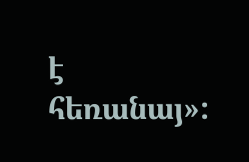է հեռանայ»: